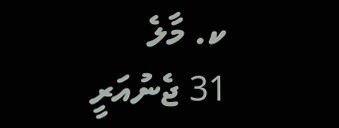ކ. މާލެ
31 ޖެނުއަރީ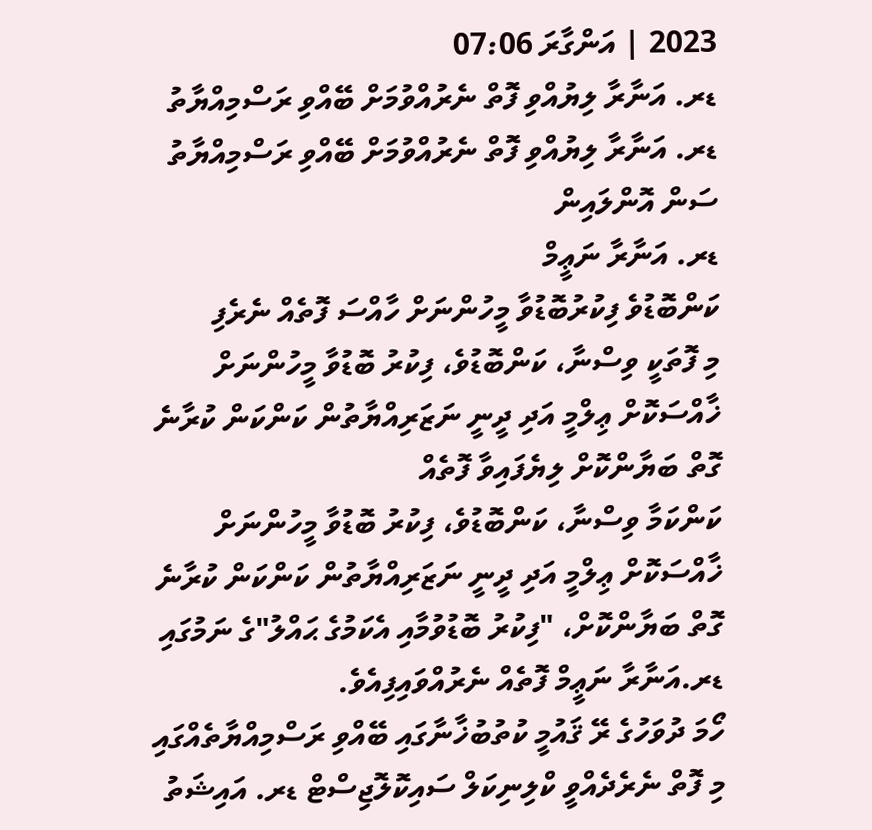2023 | އަންގާރަ 07:06
ޑރ. އަނާރާ ލިޔުއްވި ފޮތް ނެރުއްވުމަށް ބޭއްވި ރަސްމިއްޔާތު
ޑރ. އަނާރާ ލިޔުއްވި ފޮތް ނެރުއްވުމަށް ބޭއްވި ރަސްމިއްޔާތު
ސަން އޮންލައިން
ޑރ. އަނާރާ ނަޢީމް
ކަންބޮޑުވެ ފިކުރުބޮޑުވާ މީހުންނަށް ހާއްސަ ފޮތެއް ނެރެފި
މި ފޮތަކީ ވިސްނާ، ކަންބޮޑުވެ، ފިކުރު ބޮޑުވާ މީހުންނަށް ޚާއްސަކޮށް ޢިލްމީ އަދި ދީނީ ނަޒަރިއްޔާތުން ކަންކަން ކުރާނެ ގޮތް ބަޔާންކޮށް ލިޔެފައިވާ ފޮތެއް
ކަންކަމާ ވިސްނާ، ކަންބޮޑުވެ، ފިކުރު ބޮޑުވާ މީހުންނަށް ޚާއްސަކޮށް ޢިލްމީ އަދި ދީނީ ނަޒަރިއްޔާތުން ކަންކަން ކުރާނެ ގޮތް ބަޔާންކޮށް، "ފިކުރު ބޮޑުވުމާއި އެކަމުގެ ޙައްލު"ގެ ނަމުގައި ޑރ.އަނާރާ ނަޢީމް ފޮތެއް ނެރުއްވައިފިއެވެ.
ހޯމަ ދުވަހުގެ ރޭ ޤައުމީ ކުތުބުޚާނާގައި ބޭއްވި ރަސްމިއްޔާތެއްގައި މި ފޮތް ނެރެދެއްވީ ކްލިނިކަލް ސައިކޮލޮޖިސްޓް ޑރ. އައިޝަތު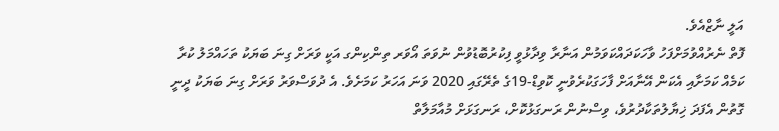އަލީ ނާޒްއެވެ.
ފޮތް ނެރުއްވުމަށްފަހު ވާހަކަދައްކަވަމުން އަނާރާ ވިދާޅުވީ ފިކުރުބޮޑުވުން ނުވަތަ އޯވަރ ތިންކިންގ އަކީ ވަރަށް ގިނަ ބަޔަކު ތަހައްމަލު ކުރާ ކަމެއް ކަމަށާއި އެކަން އޭނާއަށް ފާހަގަކުރެވުނީ ކޮވިޑް-19ގެ ތެރޭގައި 2020 ވަނަ އަހަރު ކަމަށެވެ. އެ ދުވަސްވަރު ވަރަށް ގިނަ ބަޔަކު ދީނީ ގޮތުން އެފަދަ ޚިޔާލުތަކާދުރުވެ، ވިސްނުން ރަނގަޅުކޮށް، ރަނގަޅަށް މުއާމަލާތް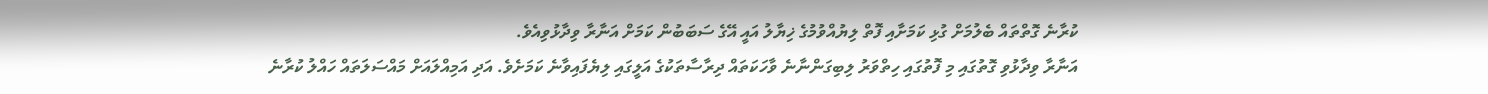ކުރާނެ ގޮތްތައް ބެލުމަށް ގުޅި ކަމަށާއި ފޮތް ލިޔުއްވުމުގެ ޚިޔާލު އައީ އޭގެ ސަބަބުން ކަމަށް އަނާރާ ވިދާޅުވިއެވެ.
އަނާރާ ވިދާޅުވި ގޮތުގައި މި ފޮތުގައި ހިތްވަރު ލިބިގަންނާނެ ވާހަކަތައް ދިރާސާތަކުގެ އަލީގައި ލިޔެފައިވާނެ ކަމަށެވެ. އަދި އަމިއްލައަށް މައްސަލަތައް ހައްލު ކުރާނެ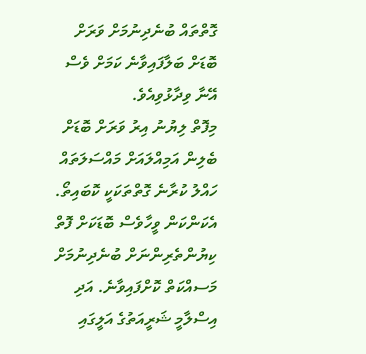ގޮތްތައް ބުނެދިނުމަށް ވަރަށް ބޮޑަށް ބަލާފައިވާނެ ކަމަށް ވެސް އޭނާ ވިދާޅުވިއެވެ.
މިފޮތް ލިޔުނު އިރު ވަރަށް ބޮޑަށް ބެލިން އަމިއްލައަށް މައްސަލަތައް ހައްލު ކުރާނެ ގޮތްތަކަކީ ކޮބައިތޯ. އެކަންކަން ވީހާވެސް ބޮޑަކަށް ފޮތް ކިޔުންތެރިންނަށް ބުނެދިނުމަށް މަސއްކަތް ކޮށްފައިވާނެ. އަދި އިސްލާމީ ޝަރީއަތުގެ އަލީގައި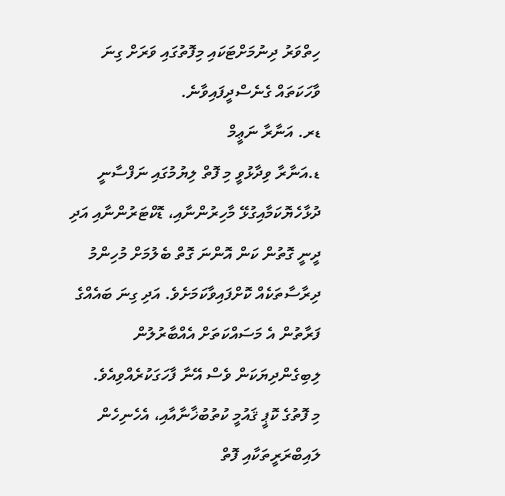ހިތްވަރު ދިނުމަށްޓަކައި މިފޮތުގައި ވަރަށް ގިނަ ވާހަކަތައް ގެނެސްދީފައިވާނެ.
ޑރ. އަނާރާ ނަޢީމް
ޑ.އަނާރާ ވިދާޅުވީ މި ފޮތް ލިޔުމުގައި ނަފްސާނީ ދުޅާހެޔޮކަމާއިގުޅޭ މާހިރުންނާއި، ޑޮކްޓަރުންނާއި އަދި ދީނީ ގޮތުން ކަން އޮންނަ ގޮތް ބެލުމަށް މުހިންމު ދިރާސާތަކެއް ކޮށްފައިވާކަމަށެވެ. އަދި ގިނަ ބައެއްގެ ފަރާތުން އެ މަސައްކަތަށް އެއްބާރުލުން ލިބިގެންދިޔަކަން ވެސް އޭނާ ފާހަގަކުރެއްވިއެވެ.
މި ފޮތުގެ ކޮޕީ ޤައުމީ ކުތުބުޚާނާއާއި، އެހެނިހެން ލައިބްރަރީތަކާއި ފޮތް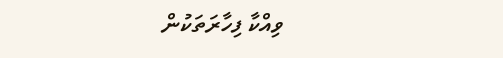ވިއްކާ ފިހާރަތަކުން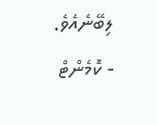ލިބޭނެއެވެ.
- ކޮމެންޓް